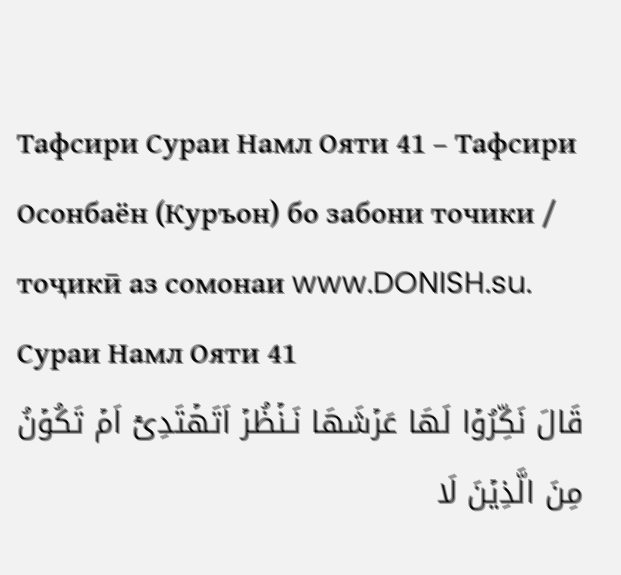Тафсири Сураи Намл Ояти 41 – Тафсири Осонбаён (Куръон) бо забони точики / тоҷикӣ аз сомонаи www.DONISH.su.
Сураи Намл Ояти 41
قَالَ نَكِّرُوۡا لَهَا عَرۡشَهَا نَـنۡظُرۡ اَتَهۡتَدِىۡۤ اَمۡ تَكُوۡنُ مِنَ الَّذِيۡنَ لَا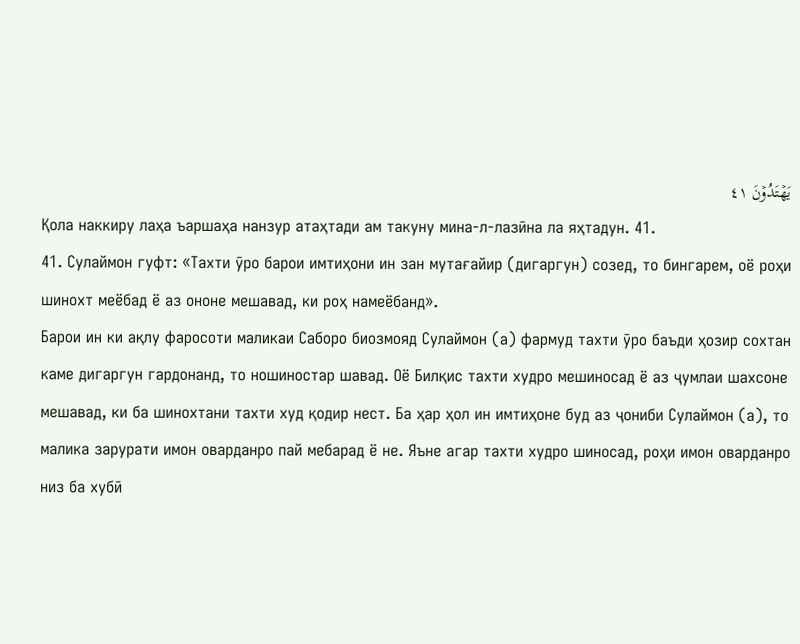يَهۡتَدُوۡنَ ٤١
Қола наккиру лаҳа ъаршаҳа нанзур атаҳтади ам такуну мина-л-лазӣна ла яҳтадун. 41.
41. Сулаймон гуфт: «Тахти ӯро барои имтиҳони ин зан мутағайир (дигаргун) созед, то бингарем, оё роҳи шинохт меёбад ё аз ононе мешавад, ки роҳ намеёбанд».
Барои ин ки ақлу фаросоти маликаи Саборо биозмояд Сулаймон (а) фармуд тахти ӯро баъди ҳозир сохтан каме дигаргун гардонанд, то ношиностар шавад. Оё Билқис тахти худро мешиносад ё аз ҷумлаи шахсоне мешавад, ки ба шинохтани тахти худ қодир нест. Ба ҳар ҳол ин имтиҳоне буд аз ҷониби Сулаймон (а), то малика зарурати имон оварданро пай мебарад ё не. Яъне агар тахти худро шиносад, роҳи имон оварданро низ ба хубӣ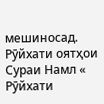мешиносад.
Рӯйхати оятҳои Сураи Намл «
Рӯйхати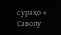сураҳо «
Саволу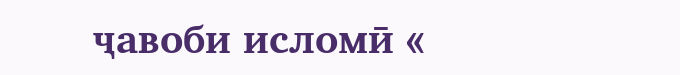ҷавоби исломӣ «